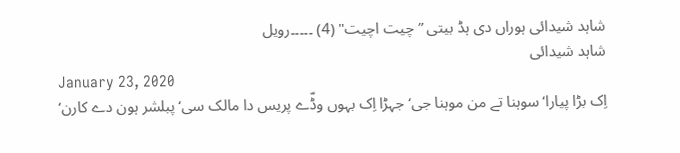شاہد شیدائی ہوراں دی ہڈ بیتی ”چیت اچیت" (4) ۔۔۔۔۔رویل
شاہد شیدائی
January 23, 2020
اِک بڑا پیارا‘ سوہنا تے من موہنا جی‘ جہڑا اِک بہوں وڈّے پریس دا مالک سی‘ پبلشر ہون دے کارن‘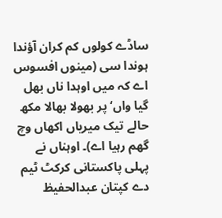ساڈے کولوں کم کران آؤندا ہوندا سی (مینوں افسوس اے کہ میں اوہدا ناں بھل گیا واں‘ پر بھولا بھالا مکھ حالے تیک میریاں اکھاں وچ گھم رہیا اے)۔ اوہناں نے پہلی پاکستانی کرکٹ ٹیم دے کپتان عبدالحفیظ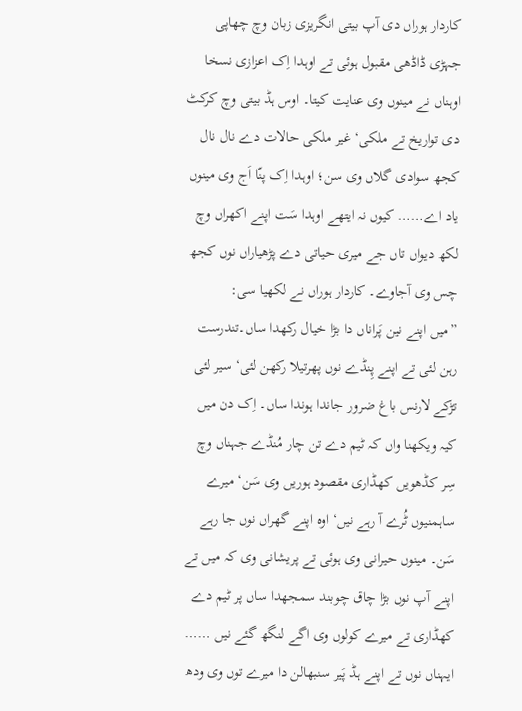کاردار ہوراں دی آپ بیتی انگریزی زبان وچ چھاپی جہڑی ڈاڈھی مقبول ہوئی تے اوہدا اِک اعزازی نسخا اوہناں نے مینوں وی عنایت کیتا۔ اوس ہڈ بیتی وچ کرکٹ دی تواریخ تے ملکی‘ غیر ملکی حالات دے نال نال کجھ سوادی گلاں وی سن؛ اوہدا اِک پنّا اَج وی مینوں یاد اے…… کیوں نہ ایتھے اوہدا سَت اپنے اکھراں وچ لکھ دیواں تاں جے میری حیاتی دے پڑھیاراں نوں کجھ چس وی آجاوے۔ کاردار ہوراں نے لکھیا سی:
”میں اپنے نین پَراناں دا بڑا خیال رکھدا ساں۔تندرست رہن لئی تے اپنے پِنڈے نوں پھرتیلا رکھن لئی‘ سیر لئی تڑکے لارنس باغ ضرور جاندا ہوندا ساں۔ اِک دن میں کیہ ویکھنا واں کہ ٹیم دے تن چار مُنڈے جہناں وچ سِر کڈھویں کھڈاری مقصود ہوریں وی سَن‘ میرے ساہمنیوں ٹُرے آ رہے نیں‘ اوہ اپنے گھراں نوں جا رہے سَن۔ مینوں حیرانی وی ہوئی تے پریشانی وی کہ میں تے اپنے آپ نوں بڑا چاق چوبند سمجھدا ساں پر ٹیم دے کھڈاری تے میرے کولوں وی اگے لنگھ گئے نیں …… ایہناں نوں تے اپنے ہڈ پَیر سنبھالن دا میرے توں وی ودھ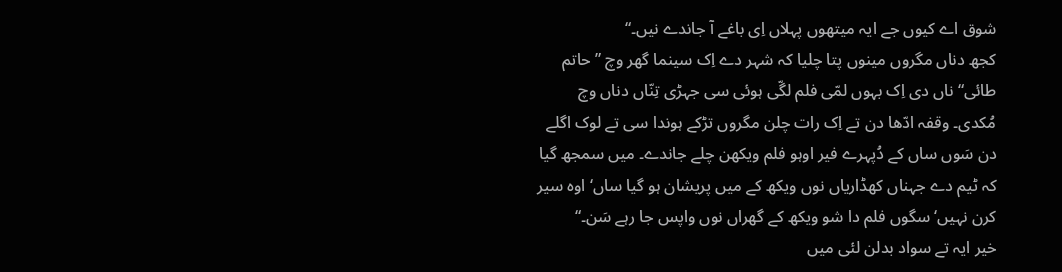شوق اے کیوں جے ایہ میتھوں پہلاں اِی باغے آ جاندے نیں۔“
کجھ دناں مگروں مینوں پتا چلیا کہ شہر دے اِک سینما گھر وچ ”حاتم طائی“ ناں دی اِک بہوں لمّی فلم لگّی ہوئی سی جہڑی تِنّاں دناں وچ مُکدی۔ وقفہ ادّھا دن تے اِک رات چلن مگروں تڑکے ہوندا سی تے لوک اگلے دن سَوں ساں کے دُپہرے فیر اوہو فلم ویکھن چلے جاندے۔ میں سمجھ گیا کہ ٹیم دے جہناں کھڈاریاں نوں ویکھ کے میں پریشان ہو گیا ساں‘ اوہ سیر کرن نہیں‘ سگوں فلم دا شو ویکھ کے گھراں نوں واپس جا رہے سَن۔“
خیر ایہ تے سواد بدلن لئی میں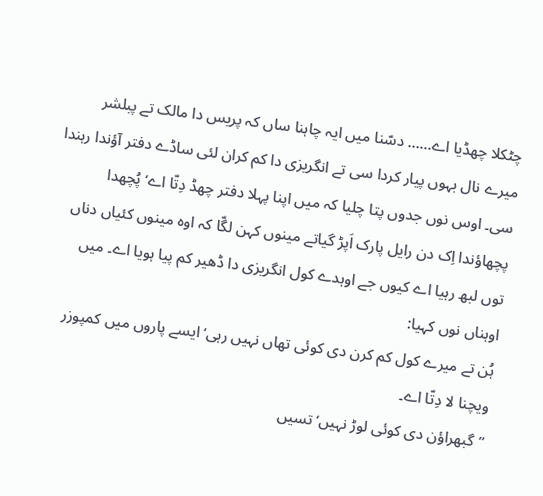چٹکلا چھڈیا اے…… دسّنا میں ایہ چاہنا ساں کہ پریس دا مالک تے پبلشر میرے نال بہوں پیار کردا سی تے انگریزی دا کم کران لئی ساڈے دفتر آؤندا رہندا سی۔ اوس نوں جدوں پتا چلیا کہ میں اپنا پہلا دفتر چھڈ دِتّا اے‘ پُچھدا پچھاؤندا اِک دن رایل پارک اَپڑ گیاتے مینوں کہن لگّا کہ اوہ مینوں کئیاں دناں توں لبھ رہیا اے کیوں جے اوہدے کول انگریزی دا ڈھیر کم پیا ہویا اے۔ میں اوہناں نوں کہیا:
ہُن تے میرے کول کم کرن دی کوئی تھاں نہیں رہی‘ ایسے پاروں میں کمپوزر ویچنا لا دِتّا اے۔
”گبھراؤن دی کوئی لوڑ نہیں‘ تسیں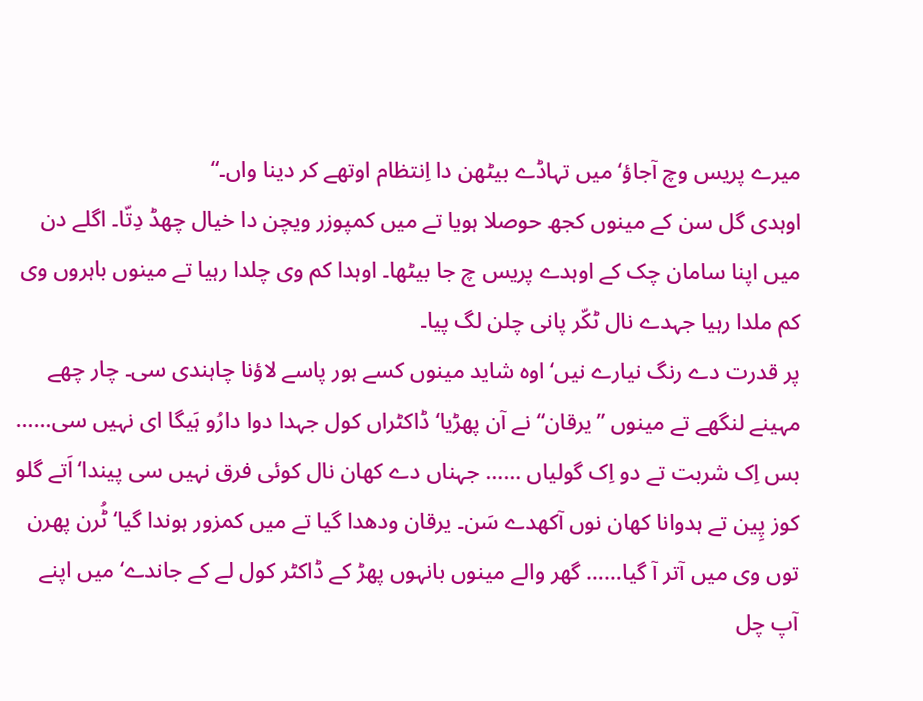میرے پریس وچ آجاؤ‘ میں تہاڈے بیٹھن دا اِنتظام اوتھے کر دینا واں۔“
اوہدی گل سن کے مینوں کجھ حوصلا ہویا تے میں کمپوزر ویچن دا خیال چھڈ دِتّا۔ اگلے دن میں اپنا سامان چک کے اوہدے پریس چ جا بیٹھا۔ اوہدا کم وی چلدا رہیا تے مینوں باہروں وی کم ملدا رہیا جہدے نال ٹکّر پانی چلن لگ پیا۔
پر قدرت دے رنگ نیارے نیں‘ اوہ شاید مینوں کسے ہور پاسے لاؤنا چاہندی سی۔ چار چھے مہینے لنگھے تے مینوں ”یرقان“ نے آن پھڑیا‘ ڈاکٹراں کول جہدا دوا دارُو ہَیگا ای نہیں سی…… بس اِک شربت تے دو اِک گولیاں …… جہناں دے کھان نال کوئی فرق نہیں سی پیندا‘اَتے گلو کوز پِین تے ہدوانا کھان نوں آکھدے سَن۔ یرقان ودھدا گیا تے میں کمزور ہوندا گیا‘ ٹُرن پھرن توں وی میں آتر آ گیا…… گھر والے مینوں بانہوں پھڑ کے ڈاکٹر کول لے کے جاندے‘ میں اپنے آپ چل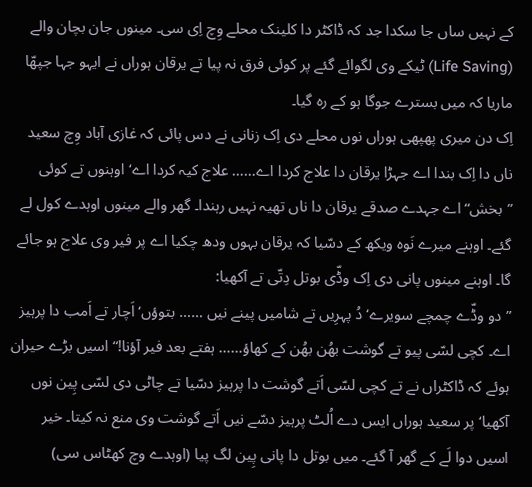کے نہیں ساں جا سکدا جد کہ ڈاکٹر دا کلینک محلے وِچ اِی سی۔ مینوں جان بچان والے (Life Saving) ٹیکے وی لگوائے گئے پر کوئی فرق نہ پیا تے یرقان ہوراں نے ایہو جہا جپھّا ماریا کہ میں بسترے جوگا ہو کے رہ گیا۔
اِک دن میری پھپھی ہوراں نوں محلے دی اِک زنانی نے دس پائی کہ غازی آباد وِچ سعید ناں دا اِک بندا اے جہڑا یرقان دا علاج کردا اے…… علاج کیہ کردا اے‘ اوہنوں تے کوئی ”بخش“ اے جہدے صدقے یرقان دا ناں تھیہ نہیں رہندا۔ گھر والے مینوں اوہدے کول لے گئے۔ اوہنے میرے نَوہ ویکھ کے دسّیا کہ یرقان بہوں ودھ چکیا اے پر فیر وی علاج ہو جائے گا۔ اوہنے مینوں پانی دی اِک وڈّی بوتل دِتّی تے آکھیا:
”دو وڈّے چمچے سویرے‘ دُ پہرِیں تے شامیں پینے نیں …… بتوؤں‘ اَچار تے اَمب دا پرہیز اے۔ کچی لسّی پیو تے گوشت بھُن بھُن کے کھاؤ…… ہفتے بعد فیر آؤنا!“ اسیں بڑے حیران ہوئے کہ ڈاکٹراں نے تے کچی لسّی اَتے گوشت دا پرہیز دسّیا تے چاٹی دی لسّی پِین نوں آکھیا‘ پر سعید ہوراں ایس دے اُلٹ پرہیز دسّے نیں اَتے گوشت وی منع نہ کیتا۔ خیر اسیں دوا لَے کے گھر آ گئے۔ میں بوتل دا پانی پِین لگ پیا (اوہدے وچ کھٹاس سی)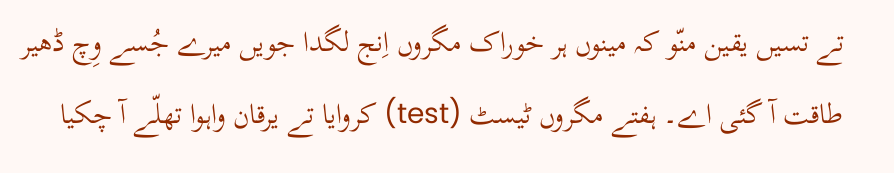تے تسیں یقین منّو کہ مینوں ہر خوراک مگروں اِنج لگدا جویں میرے جُسے وِچ ڈھیر طاقت آ گئی اے۔ ہفتے مگروں ٹیسٹ (test) کروایا تے یرقان واہوا تھلّے آ چکیا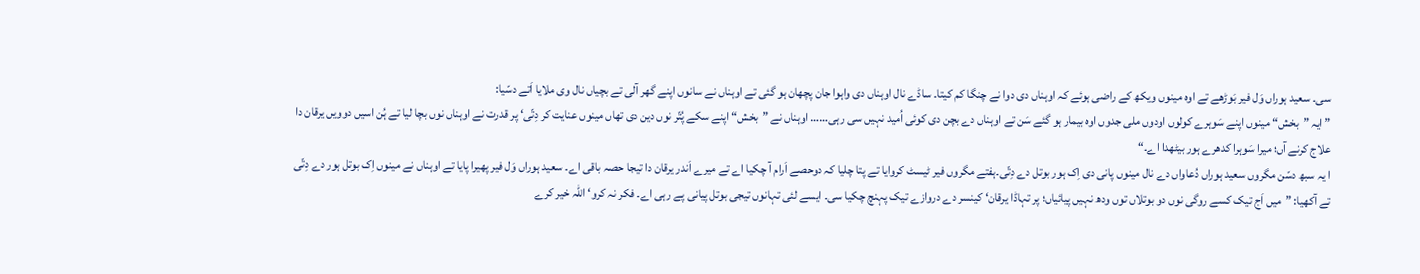سی۔ سعید ہوراں وَل فیر بَوڑھے تے اوہ مینوں ویکھ کے راضی ہوئے کہ اوہناں دی دوا نے چنگا کم کیتا۔ ساڈے نال اوہناں دی واہوا جان پچھان ہو گئی تے اوہناں نے سانوں اپنے گھر آلی تے بچیاں نال وی ملایا اَتے دسّیا:
”ایہ ”بخش“ مینوں اپنے سَوہرے کولوں اودوں ملی جدوں اوہ بیمار ہو گئے سَن تے اوہناں دے بچن دی کوئی اُمید نہیں سی رہی…… اوہناں نے ”بخش“ اپنے سکے پُتّر نوں دین دی تھاں مینوں عنایت کر دِتّی‘ پر قدرت نے اوہناں نوں بچا لیا تے ہُن اسیں دوویں یرقان دا علاج کرنے آں؛ میرا سَوہرا کدھرے ہور بیٹھدا اے۔“
ا یہ سبھ دسّن مگروں سعید ہوراں دُعاواں دے نال مینوں پانی دی اِک ہور بوتل دے دِتّی۔ہفتے مگروں فیر ٹیسٹ کروایا تے پتا چلیا کہ دوحصے اَرام آ چکیا اے تے میرے اَندر یرقان دا تیجا حصہ باقی اے۔ سعید ہوراں وَل فیر پھیرا پایا تے اوہناں نے مینوں اِک بوتل ہور دے دِتّی تے آکھیا: ”میں اَج تیک کسے روگی نوں دو بوتلاں توں ودھ نہیں پیائیاں؛ پر تہاڈا یرقان‘ کینسر دے دروازے تیک پہنچ چکیا سی۔ ایسے لئی تہانوں تیجی بوتل پیانی پے رہی اے۔ فکر نہ کرو‘ اللہ خیر کرے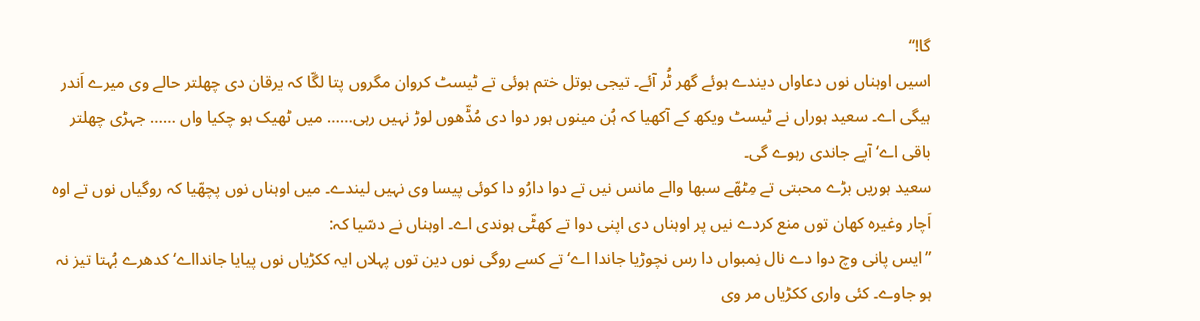گا!“
اسیں اوہناں نوں دعاواں دیندے ہوئے گھر ٹُر آئے۔ تیجی بوتل ختم ہوئی تے ٹیسٹ کروان مگروں پتا لگّا کہ یرقان دی چھلتر حالے وی میرے اَندر ہیگی اے۔ سعید ہوراں نے ٹیسٹ ویکھ کے آکھیا کہ ہُن مینوں ہور دوا دی مُڈّھوں لوڑ نہیں رہی…… میں ٹھیک ہو چکیا واں …… جہڑی چھلتر باقی اے‘ آپے جاندی رہوے گی۔
سعید ہوریں بڑے محبتی تے مِٹھّے سبھا والے مانس نیں تے دوا دارُو دا کوئی پیسا وی نہیں لیندے۔ میں اوہناں نوں پچھّیا کہ روگیاں نوں تے اوہ اَچار وغیرہ کھان توں منع کردے نیں پر اوہناں دی اپنی دوا تے کھٹّی ہوندی اے۔ اوہناں نے دسّیا کہ:
”ایس پانی وچ دوا دے نال نِمبواں دا رس نچوڑیا جاندا اے‘ تے کسے روگی نوں دین توں پہلاں ایہ ککڑیاں نوں پیایا جاندااے‘ کدھرے بُہتا تیز نہ ہو جاوے۔ کئی واری ککڑیاں مر وی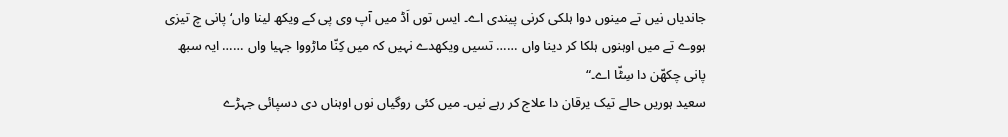جاندیاں نیں تے مینوں دوا ہلکی کرنی پیندی اے۔ ایس توں اَڈ میں آپ وی پی کے ویکھ لینا واں‘ پانی چ تیزی ہووے تے میں اوہنوں ہلکا کر دینا واں …… تسیں ویکھدے نہیں کہ میں کِنّا ماڑووا جہیا واں …… ایہ سبھ پانی چکھّن دا سِٹّا اے۔“
سعید ہوریں حالے تیک یرقان دا علاج کر رہے نیں۔ میں کئی روگیاں نوں اوہناں دی دسپائی جہڑے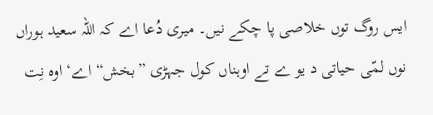ایس روگ توں خلاصی پا چکے نیں۔ میری دُعا اے کہ اللہ سعید ہوراں نوں لمّی حیاتی د یو ے تے اوہناں کول جہڑی ”بخش“ اے‘ اوہ نِت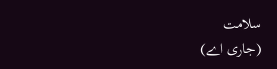سلامت
(جاری اے)